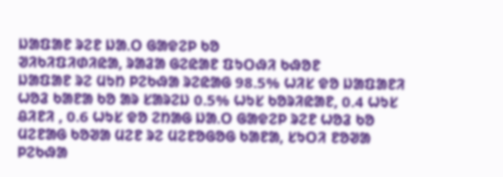ᱡᱟᱯᱟᱱ ᱨᱮᱱ ᱡᱟ.ᱛ ᱜᱟᱫᱮᱞ ᱠᱚ
ᱣᱤᱠᱤᱯᱤᱰᱤᱭᱟ, ᱨᱟᱲᱟ ᱜᱮᱭᱟᱱ ᱯᱩᱛᱷᱤ ᱠᱷᱚᱱ
ᱡᱟᱯᱟᱱ ᱨᱮ ᱢᱩᱴ ᱞᱮᱠᱷᱟ ᱨᱮᱭᱟᱜ 98.5% ᱦᱤᱥ ᱫᱚ ᱡᱟᱯᱟᱱᱤ ᱦᱚᱲ ᱠᱟᱱᱟ ᱠᱚ ᱟᱨ ᱥᱟᱨᱮᱡ 0.5% ᱦᱩᱥ ᱠᱚᱨᱤᱭᱟᱱ, 0.4 ᱦᱩᱥ ᱪᱤᱱᱤ , 0.6 ᱦᱩᱥ ᱫᱚ ᱮᱴᱟᱜ ᱡᱟ.ᱛ ᱜᱟᱫᱮᱞ ᱨᱮᱱ ᱦᱚᱲ ᱠᱚ ᱢᱮᱱᱟᱜ ᱠᱚᱣᱟ ᱢᱮᱱ ᱨᱮ ᱢᱮᱱᱚᱜᱚᱜ ᱠᱟᱱᱟ, ᱥᱩᱛᱤ ᱱᱚᱣᱟ ᱞᱮᱠᱷᱟ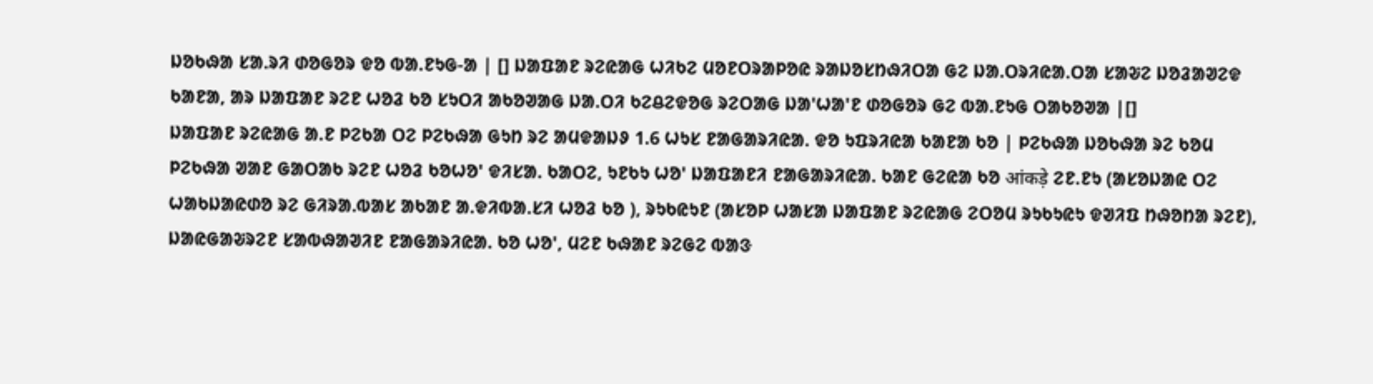ᱡᱚᱠᱷᱟ ᱥᱟ.ᱨᱤ ᱰᱚᱜᱚᱨ ᱫᱚ ᱵᱟ.ᱱᱩᱜ-ᱟ | [] ᱡᱟᱯᱟᱱ ᱨᱮᱭᱟᱜ ᱦᱤᱠᱮ ᱢᱚᱱᱛᱨᱟᱞᱚᱭ ᱨᱟᱡᱚᱥᱴᱷᱤᱛᱟ ᱜᱮ ᱡᱟ.ᱛᱨᱤᱭᱟ.ᱛᱟ ᱥᱟᱶᱮ ᱡᱚᱲᱟᱣᱮᱫ ᱠᱟᱱᱟ, ᱟᱨ ᱡᱟᱯᱟᱱ ᱨᱮᱱ ᱦᱚᱲ ᱠᱚ ᱥᱩᱛᱤ ᱟᱠᱚᱣᱟᱜ ᱡᱟ.ᱛᱤ ᱠᱮᱪᱮᱫᱚᱜ ᱨᱮᱛᱟᱜ ᱡᱟ'ᱦᱟ'ᱱ ᱰᱚᱜᱚᱨ ᱜᱮ ᱵᱟ.ᱱᱩᱜ ᱛᱟᱠᱚᱣᱟ |[]
ᱡᱟᱯᱟᱱ ᱨᱮᱭᱟᱜ ᱟ.ᱱ ᱞᱮᱠᱟ ᱛᱮ ᱞᱮᱠᱷᱟ ᱜᱩᱴ ᱨᱮ ᱟᱢᱫᱟᱡᱽ 1.6 ᱦᱩᱥ ᱱᱟᱜᱟᱨᱤᱭᱟ. ᱫᱚ ᱩᱯᱨᱤᱭᱟ ᱠᱟᱱᱟ ᱠᱚ | ᱞᱮᱠᱷᱟ ᱡᱚᱠᱷᱟ ᱨᱮ ᱠᱚᱢ ᱞᱮᱠᱷᱟ ᱣᱟᱱ ᱜᱟᱛᱟᱠ ᱨᱮᱱ ᱦᱚᱲ ᱠᱚᱦᱚ' ᱫᱤᱥᱟ. ᱠᱟᱛᱮ, ᱩᱱᱠᱩ ᱦᱚ' ᱡᱟᱯᱟᱱᱤ ᱱᱟᱜᱟᱨᱤᱭᱟ. ᱠᱟᱱ ᱜᱮᱭᱟ ᱠᱚ आंकड़े ᱮᱱ.ᱱᱩ (ᱟᱥᱚᱡᱟᱭ ᱛᱮ ᱦᱟᱠᱡᱟᱭᱰᱚ ᱨᱮ ᱜᱤᱨᱟ.ᱵᱟᱥ ᱟᱠᱟᱱ ᱟ.ᱫᱤᱵᱟ.ᱥᱤ ᱦᱚᱲ ᱠᱚ ), ᱨᱩᱠᱭᱩᱱ (ᱟᱥᱚᱞ ᱦᱟᱥᱟ ᱡᱟᱯᱟᱱ ᱨᱮᱭᱟᱜ ᱮᱛᱚᱢ ᱨᱩᱠᱩᱭᱩ ᱫᱣᱤᱯ ᱴᱷᱚᱴᱟ ᱨᱮᱱ), ᱡᱟᱭᱜᱟᱶᱨᱮᱱ ᱥᱟᱵᱷᱟᱣᱤᱱ ᱱᱟᱜᱟᱨᱤᱭᱟ. ᱠᱚ ᱦᱚ', ᱢᱮᱱ ᱠᱷᱟᱱ ᱨᱮᱜᱮ ᱵᱟᱝ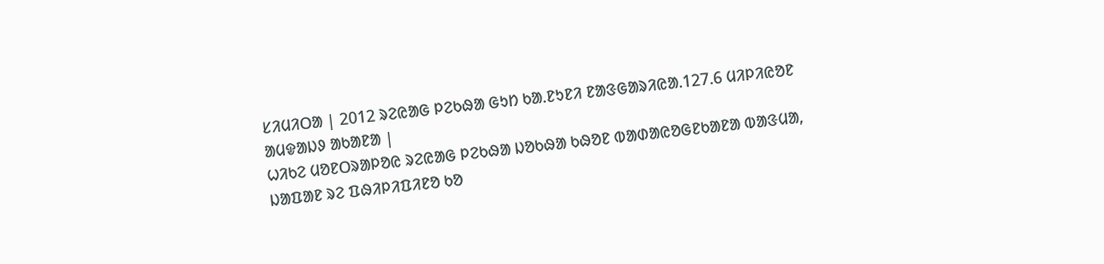ᱥᱤᱢᱤᱛᱟ | 2012 ᱨᱮᱭᱟᱜ ᱞᱮᱠᱷᱟ ᱜᱩᱴ ᱠᱟ.ᱱᱩᱱᱤ ᱱᱟᱝᱜᱟᱨᱤᱭᱟ.127.6 ᱢᱤᱞᱤᱭᱚᱱ ᱟᱢᱫᱟᱡᱽ ᱟᱠᱟᱱᱟ |
ᱦᱤᱠᱮ ᱢᱚᱱᱛᱨᱟᱞᱚᱭ ᱨᱮᱭᱟᱜ ᱞᱮᱠᱷᱟ ᱡᱚᱠᱷᱟ ᱠᱷᱚᱱ ᱵᱟᱰᱟᱭᱚᱜᱱᱠᱟᱱᱟ ᱵᱟᱝᱢᱟ, ᱡᱟᱯᱟᱱ ᱨᱮ ᱯᱷᱤᱞᱤᱯᱤᱱᱚ ᱠᱚ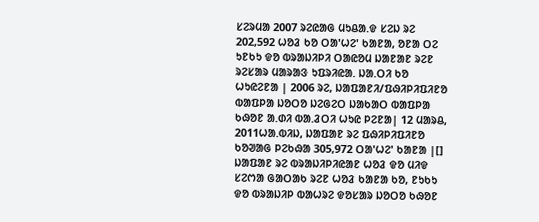ᱥᱮᱨᱢᱟ 2007 ᱨᱮᱭᱟᱜ ᱢᱩᱪᱟ.ᱫ ᱥᱮᱡ ᱨᱮ 202,592 ᱦᱚᱲ ᱠᱚ ᱛᱟ'ᱦᱮ' ᱠᱟᱱᱟ, ᱚᱱᱟ ᱛᱮ ᱩᱱᱠᱩ ᱫᱚ ᱵᱨᱟᱡᱤᱞᱤ ᱛᱟᱭᱚᱢ ᱡᱟᱱᱟᱱ ᱨᱮᱱ ᱨᱮᱥᱟᱨ ᱢᱟᱨᱟᱝ ᱩᱯᱨᱤᱭᱟ. ᱡᱟ.ᱛᱤ ᱠᱚ ᱦᱩᱭᱮᱱᱟ | 2006 ᱨᱮ, ᱡᱟᱯᱟᱱᱤ/ᱯᱷᱤᱞᱤᱯᱤᱱᱚ ᱵᱟᱯᱞᱟ ᱡᱚᱛᱚ ᱡᱮᱜᱮᱛ ᱡᱟᱠᱟᱛ ᱵᱟᱯᱞᱟ ᱠᱷᱚᱱ ᱟ.ᱰᱤ ᱵᱟ.ᱲᱛᱤ ᱦᱩᱭ ᱞᱮᱱᱟ| 12 ᱢᱟᱨᱪ, 2011ᱦᱟ.ᱵᱤᱡ, ᱡᱟᱯᱟᱱ ᱨᱮ ᱯᱷᱤᱞᱤᱯᱤᱱᱚ ᱠᱚᱣᱟᱜ ᱞᱮᱠᱷᱟ 305,972 ᱛᱟ'ᱦᱮ' ᱠᱟᱱᱟ |[]
ᱡᱟᱯᱟᱱ ᱨᱮ ᱵᱨᱟᱡᱤᱞᱤᱭᱟᱱ ᱦᱚᱲ ᱫᱚ ᱢᱤᱫ ᱥᱮᱬᱟ ᱜᱟᱛᱟᱠ ᱨᱮᱱ ᱦᱚᱲ ᱠᱟᱱᱟ ᱠᱚ, ᱱᱩᱠᱩ ᱫᱚ ᱵᱨᱟᱡᱤᱞ ᱵᱟᱦᱨᱮ ᱫᱚᱥᱟᱨ ᱡᱚᱛᱚ ᱠᱷᱚᱱ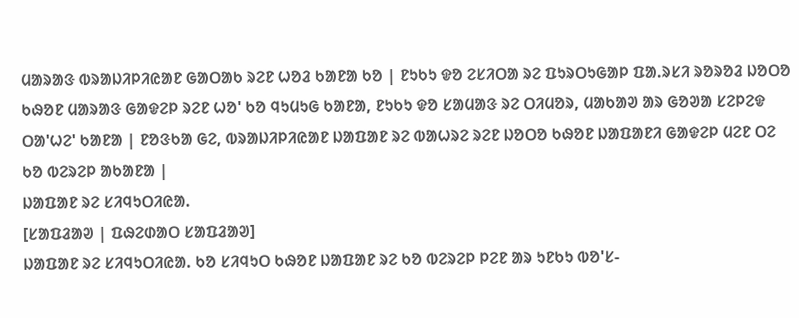ᱢᱟᱨᱟᱝ ᱵᱨᱟᱡᱤᱞᱤᱭᱟᱱ ᱜᱟᱛᱟᱠ ᱨᱮᱱ ᱦᱚᱲ ᱠᱟᱱᱟ ᱠᱚ | ᱱᱩᱠᱩ ᱫᱚ ᱮᱥᱤᱛᱟ ᱨᱮ ᱯᱩᱨᱛᱩᱜᱟᱞ ᱯᱟ.ᱨᱥᱤ ᱨᱚᱨᱚᱲ ᱡᱚᱛᱚ ᱠᱷᱚᱱ ᱢᱟᱨᱟᱝ ᱜᱟᱫᱮᱞ ᱨᱮᱱ ᱦᱚ' ᱠᱚ ᱧᱩᱢᱩᱜ ᱠᱟᱱᱟ, ᱱᱩᱠᱩ ᱫᱚ ᱥᱟᱢᱟᱝ ᱨᱮ ᱛᱤᱢᱚᱨ, ᱢᱟᱠᱟᱣ ᱟᱨ ᱜᱚᱣᱟ ᱥᱮᱞᱮᱫ ᱛᱟ'ᱦᱮ' ᱠᱟᱱᱟ | ᱱᱚᱝᱠᱟ ᱜᱮ, ᱵᱨᱟᱡᱤᱞᱤᱭᱟᱱ ᱡᱟᱯᱟᱱ ᱨᱮ ᱵᱟᱦᱨᱮ ᱨᱮᱱ ᱡᱚᱛᱚ ᱠᱷᱚᱱ ᱡᱟᱯᱟᱱᱤ ᱜᱟᱫᱮᱞ ᱢᱮᱱ ᱛᱮ ᱠᱚ ᱵᱮᱨᱮᱞ ᱟᱠᱟᱱᱟ |
ᱡᱟᱯᱟᱱ ᱨᱮ ᱥᱤᱧᱩᱛᱤᱭᱟ.
[ᱥᱟᱯᱲᱟᱣ | ᱯᱷᱮᱰᱟᱛ ᱥᱟᱯᱲᱟᱣ]
ᱡᱟᱯᱟᱱ ᱨᱮ ᱥᱤᱧᱩᱛᱤᱭᱟ. ᱠᱚ ᱥᱤᱧᱩᱛ ᱠᱷᱚᱱ ᱡᱟᱯᱟᱱ ᱨᱮ ᱠᱚ ᱵᱮᱨᱮᱞ ᱞᱮᱱ ᱟᱨ ᱩᱱᱠᱩ ᱵᱚ'ᱥ-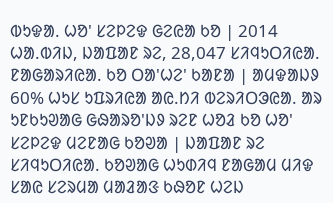ᱵᱩᱫᱟ. ᱦᱚ' ᱥᱮᱞᱮᱫ ᱜᱮᱭᱟ ᱠᱚ | 2014 ᱦᱟ.ᱵᱤᱡ, ᱡᱟᱯᱟᱱ ᱨᱮ, 28,047 ᱥᱤᱧᱩᱛᱤᱭᱟ. ᱱᱟᱜᱟᱨᱤᱭᱟ. ᱠᱚ ᱛᱟ'ᱦᱮ' ᱠᱟᱱᱟ | ᱟᱢᱫᱟᱡᱽ 60% ᱦᱩᱥ ᱩᱯᱨᱤᱭᱟ ᱟᱭ.ᱴᱤ ᱵᱮᱨᱤᱛᱳᱭᱟ. ᱟᱨ ᱩᱱᱠᱩᱣᱟᱜ ᱜᱷᱟᱨᱚ'ᱡᱽ ᱨᱮᱱ ᱦᱚᱲ ᱠᱚ ᱦᱚ' ᱥᱮᱞᱮᱫ ᱢᱮᱱᱟᱜ ᱠᱚᱣᱟ | ᱡᱟᱯᱟᱱ ᱨᱮ ᱥᱤᱧᱩᱛᱤᱭᱟ. ᱠᱚᱣᱟᱜ ᱦᱩᱰᱤᱧ ᱱᱟᱜᱟᱢ ᱢᱤᱫ ᱥᱟᱭ ᱥᱮᱨᱢᱟ ᱢᱟᱲᱟᱝ ᱠᱷᱚᱱ ᱦᱮᱡ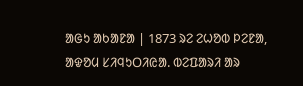ᱟᱜᱩ ᱟᱠᱟᱱᱟ | 1873 ᱨᱮ ᱮᱦᱚᱵ ᱞᱮᱱᱟ, ᱟᱫᱚᱢ ᱥᱤᱧᱩᱛᱤᱭᱟ. ᱵᱮᱯᱟᱨᱤ ᱟᱨ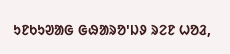ᱩᱱᱠᱩᱣᱟᱜ ᱜᱷᱟᱨᱚ'ᱡᱽ ᱨᱮᱱ ᱦᱚᱲ,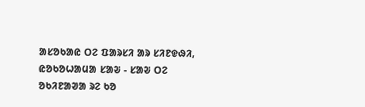ᱟᱥᱚᱠᱟᱭ ᱛᱮ ᱯᱟᱨᱥᱤ ᱟᱨ ᱥᱤᱱᱫᱷᱤ, ᱭᱚᱠᱚᱦᱟᱢᱟ ᱥᱟᱶ - ᱥᱟᱶ ᱛᱮ ᱚᱠᱤᱱᱟᱣᱟ ᱨᱮ ᱠᱚ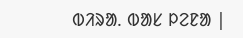ᱵᱤᱨᱟ. ᱵᱟᱥ ᱞᱮᱱᱟ |